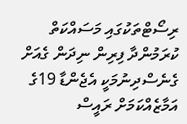ރިސޯޓްތަކުގައި މަސައްކަތް ކުރަމުންދާ ފިރިން ނިދަން ގެއަށް ގެނެސްދިނުމަކީ އެޖެންޑާ 19ގެ އަމާޒެއްކަމަށް ރައީސް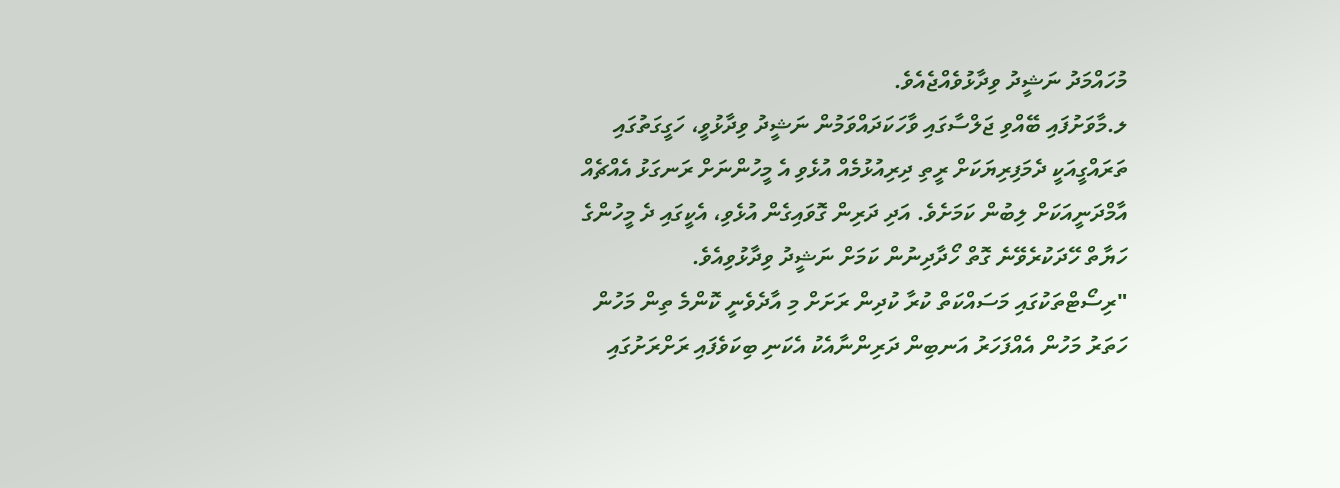މުހައްމަދު ނަޝީދު ވިދާޅުވެއްޖެއެވެ.
ލ.މާވަށުފައި ބޭއްވި ޖަލްސާގައި ވާހަކަދައްވަމުން ނަޝީދު ވިދާޅުވީ، ހަގީގަތުގައި ތަރައްގީއަކީ ދެމަފިރިޔަކަށް ރީތި ދިރިއުޅުމެއް އުޅެވި އެ މީހުންނަށް ރަނގަޅު އެއްޗެއް އާމްދަނީއަކަށް ލިބުން ކަމަށެވެ. އަދި ދަރިން ގޮވައިގެން އުޅެވި، އެކީގައި ދެ މީހުންގެ ހަޔާތް ހޭދަކުރެވޭނެ ގޮތް ހޯދާދިނުން ކަމަށް ނަޝީދު ވިދާޅުވިއެވެ.
"ރިސޯޓްތަކުގައި މަސައްކަތް ކުރާ ކުދިން ރަށަށް މި އާދެވެނީ ކޮންމެ ތިން މަހުން ހަތަރު މަހުން އެއްފަހަރު އަނބިން ދަރިންނާއެކު އެކަނި ބިކަވެފައި ރަށްރަށުގައި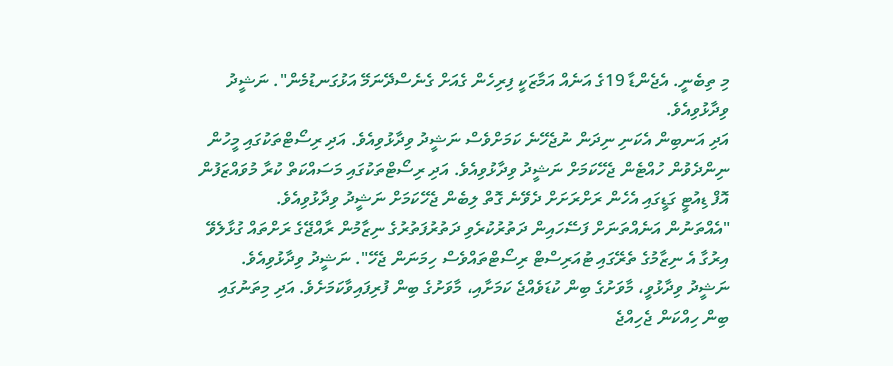މި ތިބެނީ. އެޖެންޑާ 19ގެ އަނެއް އަމާޒަކީ ފިރިހެން ގެއަށް ގެނެސްދޭނަމޭ އަޅުގަނޑުމެން". ނަޝީދު ވިދާޅުވިއެވެ.
އަދި އަނބިން އެކަނި ނިދަން ނުޖެހޭނެ ކަމަށްވެސް ނަޝީދު ވިދާޅުވިއެވެ. އަދި ރިސޯޓްތަކުގައި މީހުން ނިންދެވުން ހުއްޓެން ޖެހޭކަމަށް ނަޝީދު ވިދާޅުވިއެވެ. އަދި ރިސޯޓްތަކުގައި މަސައްކަތް ކުރާ މުވައްޒަފުން އޮފް ޑިއުޓީ ގަޑީގައި އެހެން ރަށްރަށަށް ދެވޭނެ ގޮތް ލިބެން ޖެހޭކަމަށް ނަޝީދު ވިދާޅުވިއެވެ.
"އެއްތަނުން އަނެއްތަނަށް ފަސޭހައިން ދަތުރުކުރެވި ދަތުރުފަތުރުގެ ނިޒާމުން ރާއްޖޭގެ ރަށްތައް ގުޅާލެވޭ އިރުގާ އެ ނިޒާމުގެ ތެރޭގައި ޓުއަރިސްޓް ރިސޯޓްތައްވެސް ހިމަނަން ޖެހޭ". ނަޝީދު ވިދާޅުވިއެވެ.
ނަޝީދު ވިދާޅުވީ، މާވަށުގެ ބިން ކުޑަވެއްޖެ ކަމަށާއި، މާވަށުގެ ބިން ފުރިފައިވާކަމަށެވެ. އަދި މިތަނުގައި ބިން ހިއްކަން ޖެހިއްޖެ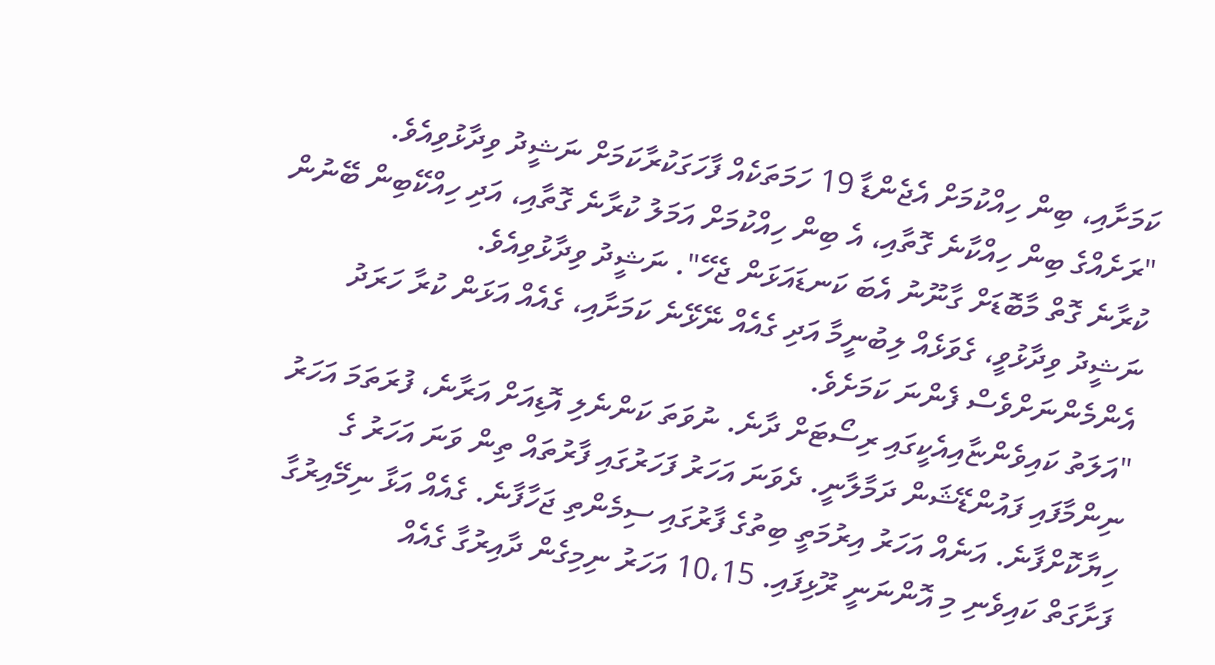ކަމަށާއި، ބިން ހިއްކުމަށް އެޖެންޑާ 19 ހަމަތަކެއް ފާހަގަކުރާކަމަށް ނަޝީދު ވިދާޅުވިއެވެ.
"ރަށެއްގެ ބިން ހިއްކާނެ ގޮތާއި، އެ ބިން ހިއްކުމަށް އަމަލު ކުރާނެ ގޮތާއި، އަދި ހިއްކޭބިން ބޭނުން ކުރާނެ ގޮތް މާބޮޑަށް ގާނޫނު އެބަ ކަނޑައަޅަން ޖެހޭ". ނަޝީދު ވިދާޅުވިއެވެ.
ނަޝީދު ވިދާޅުވީ، ގެވަޅެއް ލިބުނީމާ އަދި ގެއެއް ނޭޅޭނެ ކަމަށާއި، ގެއެއް އަޅަން ކުރާ ހަރަދު އެންމެންނަށްވެސް ފެންނަ ކަމަށެވެ.
"އަލަތު ކައިވެންޏާއިއެކީގައި ރިސޯޓަށް ދާނެ. ނުވަތަ ކަންނެލި އޮޑިއަށް އަރާނެ، ފުރަތަމަ އަހަރު ނިންމާފައި ފައުންޑޭޝަން ދަމާލާނީ. ދެވަނަ އަހަރު ފަހަރުގައި ފާރުތައް ތިން ވަނަ އަހަރު ގެ ހިޔާކޮށްފާނެ. އަނެއް އަހަރު އިރުމަތީ ބިތުގެ ފާރުގައި ސިމެންތި ޖަހާފާނެ. ގެއެއް އަޅާ ނިމޭއިރުގާ ފަށާގަތް ކައިވެނި މި އޮންނަނީ ރޫޅިފައި. 10،15 އަހަރު ނިމިގެން ދާއިރުގާ ގެއެއް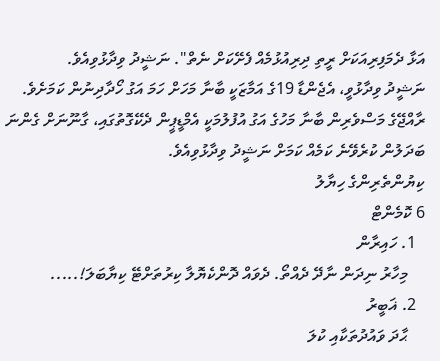އަޅާ ދެމަފިރިއަކަށް ރީތި ދިރިއުޅުމެއް ފެށޭކަށް ނެތް". ނަޝީދު ވިދާޅުވިއެވެ.
ނަޝީދު ވިދާޅުވީ، އެޖެންޑާ 19ގެ އަމާޒަކީ ބާނާ މަހަށް ހަމަ އަގު ހޯދާދިނުން ކަމަށެވެ. ރާއްޖޭގެ މަސްވެރިން ބާނާ މަހުގެ އަގު އުފުލުމަކީ އެމްޑީޕީން ދެކޭގޮތުގައި، ގާނޫނަށް ގެންނަ ބަދަލުން ކުރެވޭނެ ކަމެއް ކަމަށް ނަޝީދު ވިދާޅުވިއެވެ.
ކިޔުންތެރިންގެ ހިޔާލު
6 ކޮމެންޓް
  1. ހައިރާން
    މިހާރު ނިދަން ނާދޭ ދެއްތޯ. ދެވައް ދޮންކެޔޮލާ ކިރުތަށްޓޭ ކިޔާބަލަ!.....
  2. ޣަބީރު
    ޙާދަ ވައުދުތަކާއި ކުލަ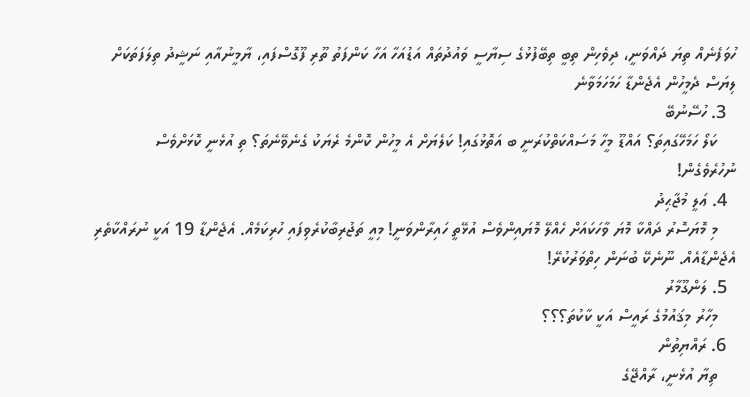ހުވަފެނެއް ތިޔަ ދައްވަނީ، ދިވެހިން ތިބީ ތިބޭފުޅުގެ ސިޔާސީ ވައުދުތައް އަޑުއަހާ އަހާ ކަންފަތު ތޫރި ފޫގޮސްފައި، ޔާމީނުއާއި ނަޝީދު ތިލަފަތަކަށް ލިޔަސް ދެމީހުން އެޖެންޑާ ހަމަހަމަވާނެ
  3. ހުސޭނުބޭ
    ކަލޯ ހަމަހޭގައިތަ؟ އައްޑޫ މީހާ މަސައްކަތްކުރަނީ ބ އަތޮޅުގައި! ކަލެޔަށް އެ މީހުން ކޮންމެ ރެޔަކު ގެނެވޭނެތަ؟ ތި އުޅެނީ ކޮޅަށްވެސް ނުހުރެވެގެން!
  4. ޢަލީ މުޖާޙިދު
    މި މޮޔަސޮރު ދައްކާ މޮޔަ ވާހަކައަށް ހެއްލޭ މޮޔައިންވެސް އުޅޭތީ ހައިރާންވަނީ! މިއީ ތަޖުރިބާކުރެވިފައި ހުރިކަމެއް. އެޖެންޑާ 19 އަކީ ނުރައްކާތެރި އެޖެންޑާއެއް. ނޫނެކޭ ބުނަން ހިތްވަރުކުރޭ!
  5. ލަންގޫމާރު
    މިހާރު މިޤައުމުގެ ރައީސް އަކީ ކާކުތަ؟؟؟
  6. ރައްޔިތުން
    ތިޔާ އުޅެނީ، ރާއްޖޭގެ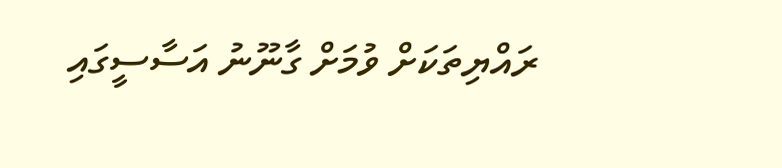ރައްޔިތަކަށް ވުމަށް ގާނޫނު އަސާސީގައި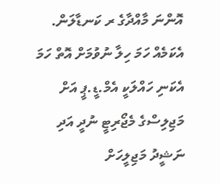އޮންނަ މާއްދާގެ ރ ކަނޑާލަން. އެކަމެއް ހަމަ ހިލާ ނުވުމަށް އޮތް ހަމަ އެކަނި ހައްލަކީ އެމް.ޑީ.ޕީ އަށް މަޖިލިސްގެ މެޖޯރިޓީ ނުދީ އަދި ނަޝީދު މަޖިލީހަށް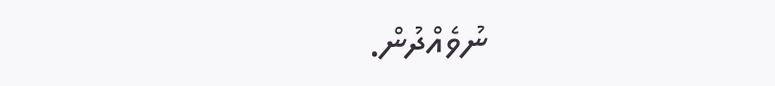ނުވެއްދުން.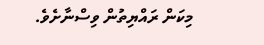މިކަން ރައްޔިތުން ވިސްނާށެވެ.